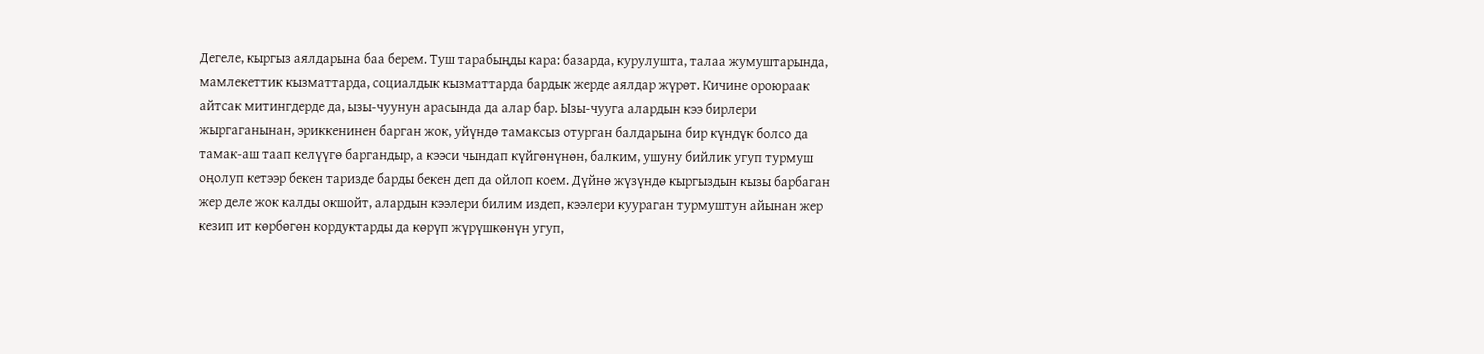Дегеле, кыргыз аялдарына баа берем. Туш тарабыңды кара: базарда, курулушта, талаа жумуштарында, мамлекеттик кызматтарда, социалдык кызматтарда бардык жерде аялдар жүрөт. Кичине ороюраак айтсак митингдерде да, ызы-чуунун арасында да алар бар. Ызы-чууга алардын кээ бирлери жыргаганынан, эриккенинен барган жок, уйүндө тамаксыз отурган балдарына бир күндүк болсо да тамак-аш таап келүүгө баргандыр, а кээси чындап күйгөнүнөн, балким, ушуну бийлик угуп турмуш оңолуп кетээр бекен таризде барды бекен деп да ойлоп коем. Дүйнө жүзүндө кыргыздын кызы барбаган жер деле жок калды окшойт, алардын кээлери билим издеп, кээлери куураган турмуштун айынан жер кезип ит көрбөгөн кордуктарды да көрүп жүрүшкөнүн угуп,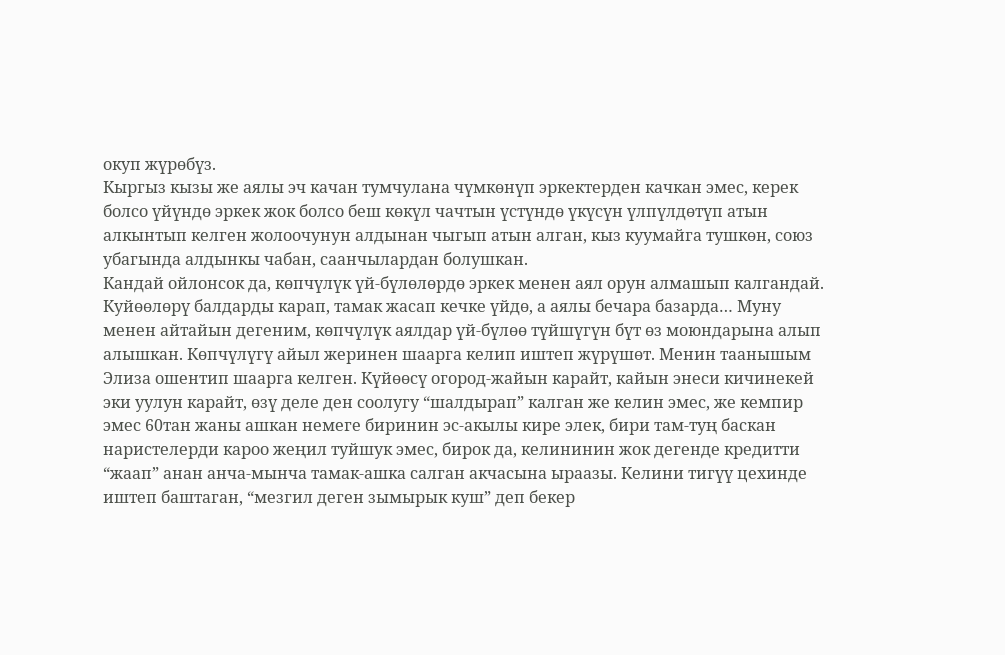окуп жүрөбүз.
Кыргыз кызы же аялы эч качан тумчулана чүмкөнүп эркектерден качкан эмес, керек болсо үйүндө эркек жок болсо беш көкүл чачтын үстүндө үкүсүн үлпүлдөтүп атын алкынтып келген жолоочунун алдынан чыгып атын алган, кыз куумайга тушкөн, союз убагында алдынкы чабан, саанчылардан болушкан.
Кандай ойлонсок да, көпчүлүк үй-бүлөлөрдө эркек менен аял орун алмашып калгандай. Куйөөлөрү балдарды карап, тамак жасап кечке үйдө, а аялы бечара базарда… Муну менен айтайын дегеним, көпчүлүк аялдар үй-бүлөө түйшүгүн бүт өз моюндарына алып алышкан. Көпчүлүгү айыл жеринен шаарга келип иштеп жүрүшөт. Менин таанышым Элиза ошентип шаарга келген. Күйөөсү огород-жайын карайт, кайын энеси кичинекей эки уулун карайт, өзү деле ден соолугу “шалдырап” калган же келин эмес, же кемпир эмес 60тан жаны ашкан немеге биринин эс-акылы кире элек, бири там-туң баскан наристелерди кароо жеңил туйшук эмес, бирок да, келининин жок дегенде кредитти “жаап” анан анча-мынча тамак-ашка салган акчасына ыраазы. Келини тигүү цехинде иштеп баштаган, “мезгил деген зымырык куш” деп бекер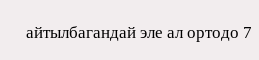айтылбагандай эле ал ортодо 7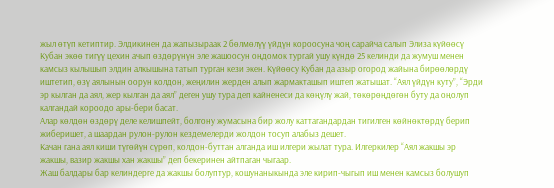жыл өтүп кетиптир. Элдикинен да жапызыраак 2 бөлмөлүү үйдүн короосуна чоң сарайча салып Элиза күйөөсү Кубан экөө тигүү цехин ачып өздөрүнүн эле жашоосун оңдомок тургай ушу күндө 25 келинди да жумуш менен камсыз кылышып элдин алкышына татып турган кези экен. Күйөөсу Кубан да азыр огород жайына бирөөлөрдү иштетип, өзү аялынын оорун колдон, жеңилин жерден алып жармакташып иштеп жатышат. “Аял үйдүн куту”, “Эрди эр кылган да аял, жер кылган да аял” деген ушу тура деп кайненеси да көңүлү жай, төкөрөңдөгөн буту да оңолуп калгандай короодо ары-бери басат.
Алар көлдөн өздөрү деле келишпейт, болгону жумасына бир жолу каттагандардан тигилген көйнөктөрдү берип жиберишет, а шаардан рулон-рулон кездемелерди жолдон тосуп алабыз дешет.
Качан гана аял киши түгөйүн сүрөп, колдон-буттан алганда иш илгери жылат тура. Илгеркилер “Аял жакшы эр жакшы, вазир жакшы хан жакшы” деп бекеринен айтпаган чыгаар.
Жаш балдары бар келиндерге да жакшы болуптур, кошунаныкында эле кирип-чыгып иш менен камсыз болушуп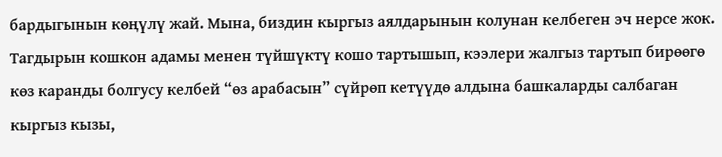бардыгынын көңүлү жай. Мына, биздин кыргыз аялдарынын колунан келбеген эч нерсе жок. Тагдырын кошкон адамы менен түйшүктү кошо тартышып, кээлери жалгыз тартып бирөөгө көз каранды болгусу келбей “өз арабасын” сүйрөп кетүүдө алдына башкаларды салбаган кыргыз кызы,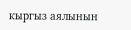кыргыз аялынын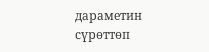дараметин сүрөттөп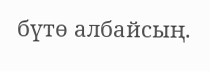бүтө албайсың.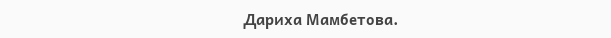Дариха Мамбетова.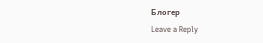Блогер
Leave a Reply